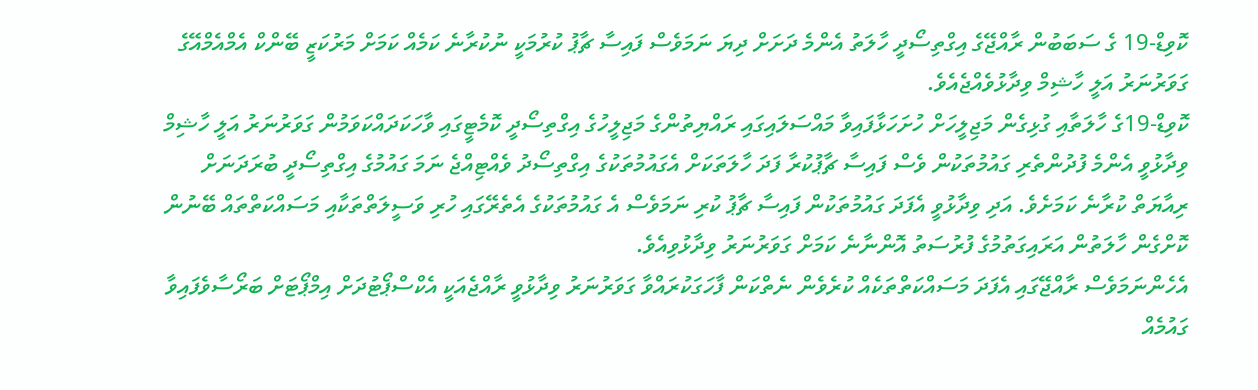ކޮވިޑް-19 ގެ ސަބަބުން ރާއްޖޭގެ އިގްތިސޯދީ ހާލަތު އެންމެ ދަށަށް ދިޔަ ނަމަވެސް ފައިސާ ޗާޕު ކުރުމަކީ ނުކުރާނެ ކަމެއް ކަމަށް މަރުކަޒީ ބޭންކް އެމްއެމްއޭގެ ގަވަރުނަރު އަލީ ހާޝިމް ވިދާޅުވެއްޖެއެވެ.
ކޮވިޑް-19ގެ ހާލަތާއި ގުޅިގެން މަޖިލީހަށް ހުށަހަޅާފައިވާ މައްސަލައިގައި ރައްޔިތުންގެ މަޖިލީހުގެ އިގްތިސޯދީ ކޮމެޓީގައި ވާހަކަދައްކަވަމުން ގަވަރުނަރު އަލީ ހާޝިމް ވިދާޅުވީ އެންމެ ފުދުންތެރި ގައުމުތަކުން ވެސް ފައިސާ ޗާޕުކުރާ ފަދަ ހާލަތަކަށް އެގައުމުތަކުގެ އިގްތިސޯދު ވެއްޓިއްޖެ ނަމަ ގައުމުގެ އިގްތިސޯދީ ބުރަދަނަށް ރިއާޔަތް ކުރާނެ ކަމަށެވެ. އަދި ވިދާޅުވީ އެފަދަ ގައުމުތަކުން ފައިސާ ޗާޕު ކުރި ނަމަވެސް އެ ގައުމުތަކުގެ އެތެރޭގައި ހުރި ވަސީލަތްތަކާއި މަސައްކަތްތައް ބޭނުން ކޮށްގެން ހާލަތުން އަރައިގަތުމުގެ ފުރުސަތު އޮންނާނެ ކަމަށް ގަވަރުނަރު ވިދާޅުވިއެވެ.
އެހެންނަމަވެސް ރާއްޖޭގައި އެފަދަ މަސައްކަތްތަކެއް ކުރެވެން ނެތްކަން ފާހަގަކުރައްވާ ގަވަރުނަރު ވިދާޅުވީ ރާއްޖެއަކީ އެކްސްޕޯޓުދަށް އިމްޕޯޓަށް ބަރޯސާވެފައިވާ ގައުމެއް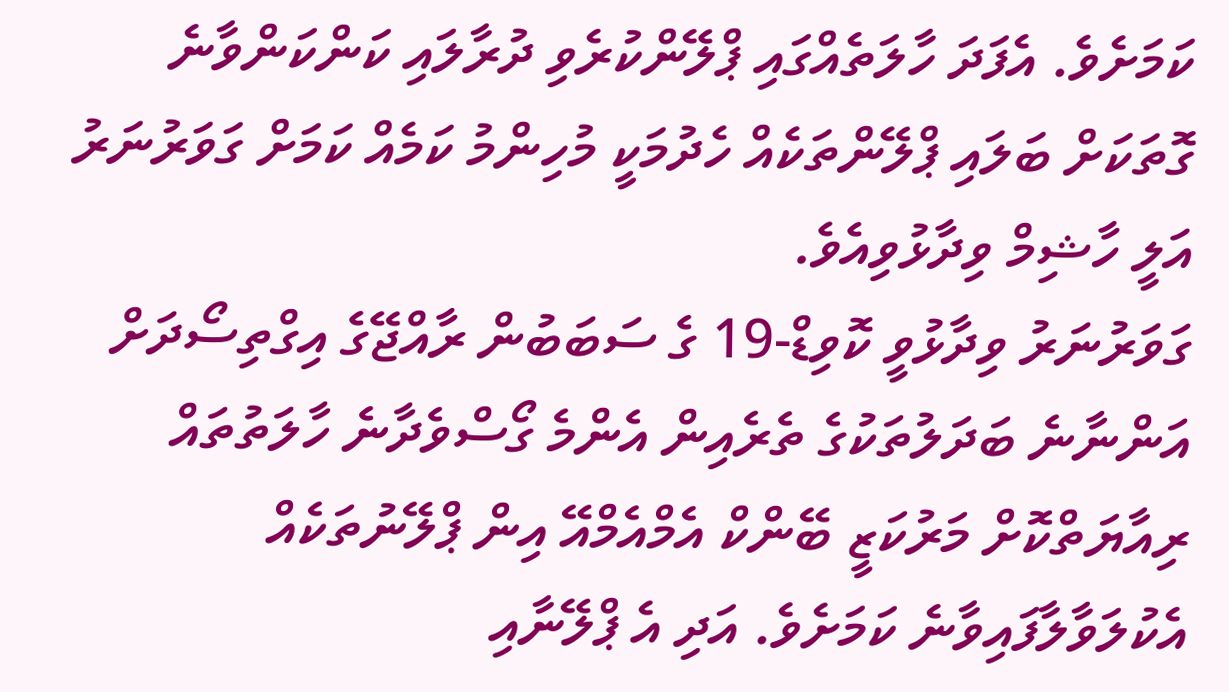ކަމަށެވެ. އެފަދަ ހާލަތެއްގައި ޕްލޭންކުރެވި ދުރާލައި ކަންކަންވާނެ ގޮތަކަށް ބަލައި ޕްލޭންތަކެއް ހެދުމަކީ މުހިންމު ކަމެއް ކަމަށް ގަވަރުނަރު އަލީ ހާޝިމް ވިދާޅުވިއެވެ.
ގަވަރުނަރު ވިދާޅުވީ ކޮވިޑް-19 ގެ ސަބަބުން ރާއްޖޭގެ އިގްތިސޯދަށް އަންނާނެ ބަދަލުތަކުގެ ތެރެއިން އެންމެ ގޯސްވެދާނެ ހާލަތުތައް ރިއާޔަތްކޮށް މަރުކަޒީ ބޭންކް އެމްއެމްއޭ އިން ޕްލޭނުތަކެއް އެކުލަވާލާފައިވާނެ ކަމަށެވެ. އަދި އެ ޕްލޭނާއި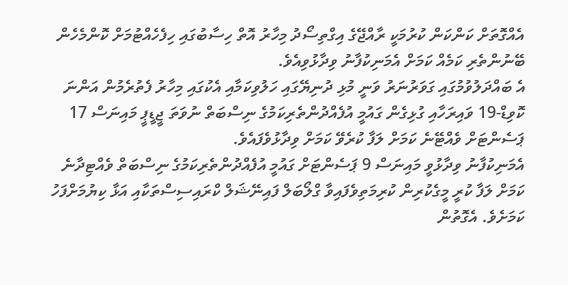އެއްގޮތަށް ކަންކަން ކުރުމަކީ ރާއްޖޭގެ އިގްތިސޯދު މިހާރު އޮތް ހިސާބުގައި ހިފެހެއްޓުމަށް ކޮންމެހެން ބޭނުންތެރި ކަމެއް ކަމަށް އެމަނިކުފާނު ވިދާޅުވިއެވެ.
އެ ބައްދަލުވުމުގައި ގަވަރުނަރު ވަނީ މުޅި ދުނިޔޭގައި ހަލުވިކަމާއި އެކުގައި މިހާރު ފެތުރެމުން އަންނަ ކޮވިޑް-19 ވައިރަހާއި ގުޅިގެން ގައުމީ އުފެއްދުންތެރިކަމުގެ ނިސްބަތް ނުވަތަ ޖީޑީޕީ މައިނަސް 17 ޕަސެންޓަށް ވެއްޓޭނެ ކަމަށް ލަފާ ކުރެވޭ ކަމަށް ވިދާޅުވެފައެވެ.
އެމަނިކުފާނު ވިދާޅުވީ މައިނަސް 9 ޕަސެންޓަށް ގައުމީ އުފެއްދުންތެރިކަމުގެ ނިސްބަތް ވެއްޓިދާނެ ކަމަށް ލަފާ ކުރީ މީގެކުރިން ކުރިމަތިވެފައިވާ ގްލޯބަލް ފައިނޭޝަލް ކްރައިސިސްތަކާއި އަޅާ ކިޔުމަށްފަހު ކަމަށެވެ. އެގޮތުން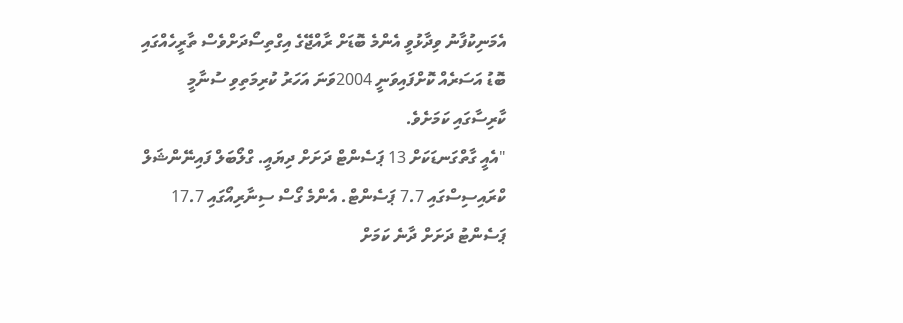އެމަނިކުފާނު ވިދާޅުވީ އެންމެ ބޮޑަށް ރާއްޖޭގެ އިގްތިސޯދަށްވެސް ތާރީހެއްގައި ބޮޑު އަސަރެއް ކޮށްފައިވަނީ 2004ވަނަ އަހަރު ކުރިމަތިވި ސުނާމީ ކާރިސާގައި ކަމަށެވެ.
"އެއީ ގާތްގަނޑަކަށް 13 ޕަސެންޓް ދަށަށް ދިޔައީ. ގްލޯބަލް ފައިނޭންޝަލް ކްރައިސިސްގައި 7.7 ޕަސެންޓް. އެންމެ ގޯސް ސިނާރިއޯގައި 17.7 ޕަސެންޓު ދަށަށް ދާނެ ކަމަށް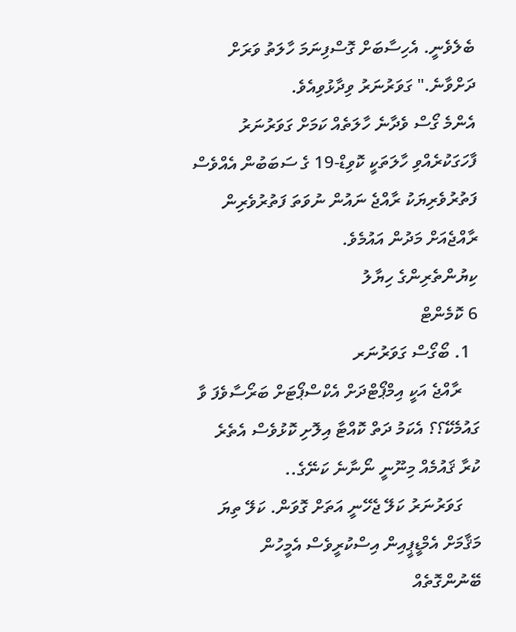ބެލެވެނީ. އެހިސާބަށް ގޮސްފިނަމަ ހާލަތު ވަރަށް ދަށްވާނެ." ގަވަރުނަރު ވިދާޅުވިއެވެ.
އެންމެ ގޯސް ވެދާނެ ހާލަތެއް ކަމަށް ގަވަރުނަރު ފާހަގަކުރެއްވި ހާލަތަކީ ކޮވިޑް-19 ގެ ސަބަބުން އެއްވެސް ފަތުރުވެރިޔަކު ރާއްޖެ ނައުން ނުވަތަ ފަތުރުވެރިން ރާއްޖެއަށް މަދުން އައުމެވެ.
ކިޔުންތެރިންގެ ހިޔާލު
6 ކޮމެންޓް
  1. ބޯގޯސް ގަވަރުނަރ
    ރާއްޖެ އަކީ އިމްޕޯޓްދަށް އެކްސްޕޯޓަށް ބަރޯސާވެފަ ވާ ގައުމެކޭ؟؟ އެކަމު ދަތް ކޮއްޓާ އިލޮށި ކޮޅުވެސް އެތެރެ ކުރާ ޤައުމެއް މިނޫނީ ނޯނާނެ ކަނޭގެ..
    ގަވަރުނަރު ކަލޭ ޖެހޭނީ އަތަށް ގޮވަން. ކަލޭ ތިޔަ މަޤާމަށް އެމްޑީޕީއިން އިސްކުރީވެސް އެމީހުން ބޭނުންގޮތެއް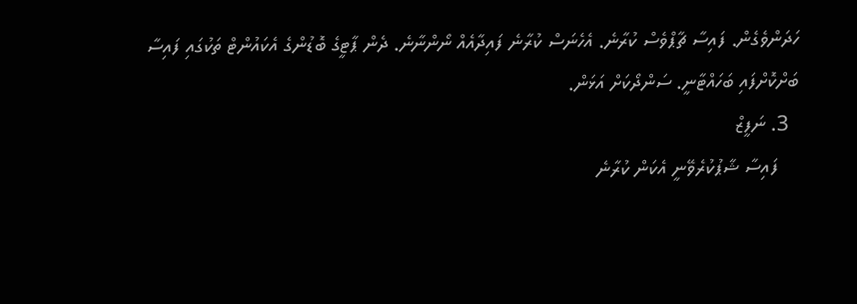ހަދަންވެގެން. ފައިސާ ޗާޕްވެސް ކުރާނެ. އެހެނަސް ކުރާނެ ފައިދާއެއް ނޯންނާނެ. ދެން ޕާޓީގެ ބޮޑުންގެ އެކައުންޓް ތަކުގައި ފައިސާ ބަށްކޮށްފައި ބަހައްޓާނީ. ސަންދޯކަށް އަޅަން.
  3. ނަފީޒް
    ފައިސާ ޝާޕުކުރެވޭނީ އެކަން ކުރާނެ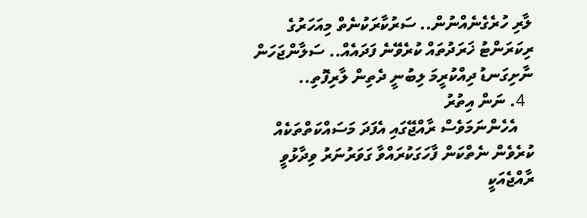ލާރި ހުރެގެނެއްނުން.. ސަރުކާރަކުނެތް މިއަހަރުގެ ރިކަރަންޓު ޚަރަދުތައް ކުރެވޭނެ ފަދައެއް.. ސަލާންޖަހަން ނާށިގަނޑު ދިއްކުރީމަ ލިބުނީ ދެތިން ލާރިފޮތި..
  4. ނަން އިތުރު
    އެހެންނަމަވެސް ރާއްޖޭގައި އެފަދަ މަސައްކަތްތަކެއް ކުރެވެން ނެތްކަން ފާހަގަކުރައްވާ ގަވަރުނަރު ވިދާޅުވީ ރާއްޖެއަކީ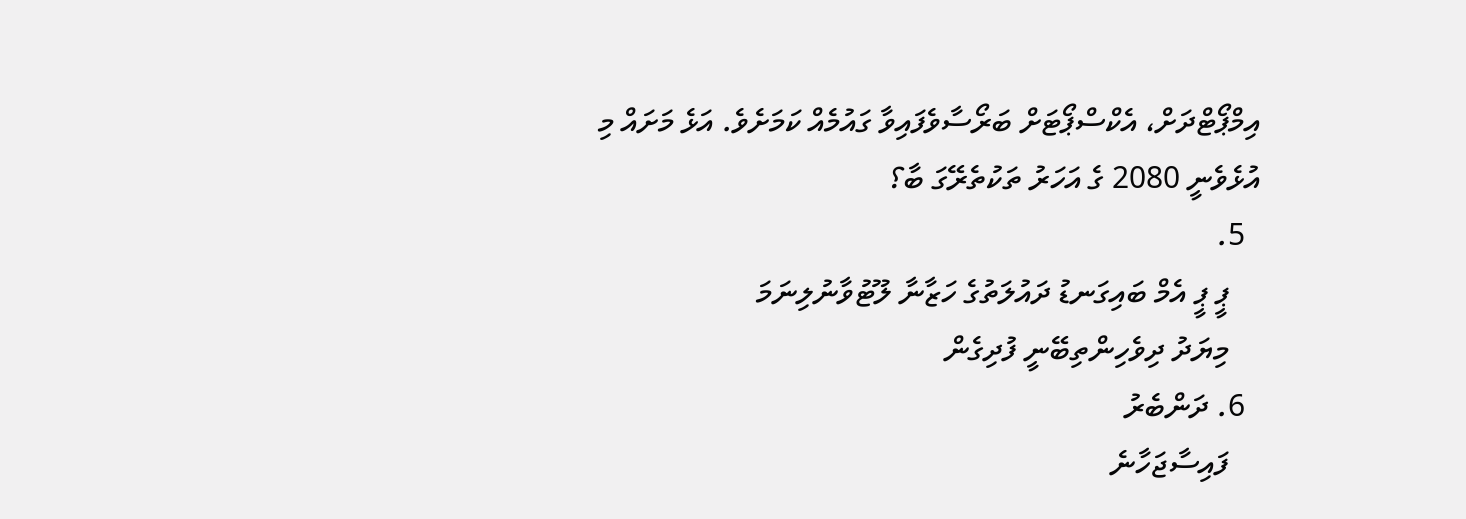އިމްޕޯޓްދަށް، އެކްސްޕޯޓަށް ބަރޯސާވެފައިވާ ގައުމެއް ކަމަށެވެ. އަޅެ މަށައް މި އުޅެވެނީ 2080 ގެ އަހަރު ތަކުތެރޭގަ ބާ؟
  5.
    ޕީ ޕީ އެމް ބައިގަނޑު ދައުލަތުގެ ހަޒާނާ ލޫޓުވާނުލިނަމަ
    މިޔަދު ދިވެހިންތިބޭނީ ފުދިގެން
  6. ދަންބެރު
    ފައިސާޖަހާނެ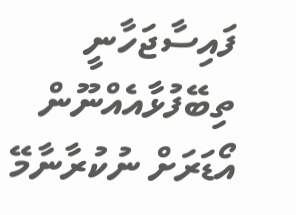ފައިސާޖަހާނީ ތިބޭފުޅާއެއްނޫން އޯޑަރަށް ނުކުރާނާމޭ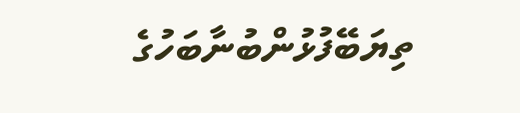ތިޔަބޭފުޅުންބުނާބަހުގެ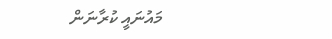މައުނައީ ކުރާނަން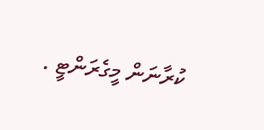ކުރާނަން މީގެރަންޓީ .